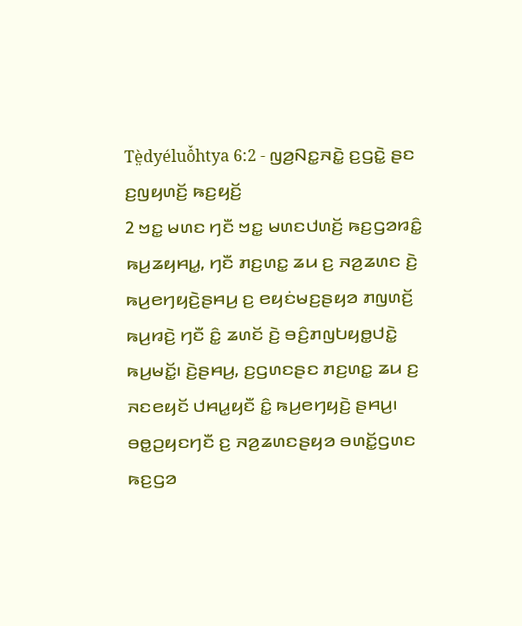Tè̤dyéluô̌htya 6:2 - ꤜꤤ꤬ꤡꤢ꤭ꤏꤢꤧ꤭ ꤢ꤬ꤞꤢꤧ꤭ ꤔꤢ ꤢ꤬ꤜꤟꤛꤢꤩ꤬ ꤒꤢ꤬ꤟꤢꤩ꤬
2 ꤠꤢ꤭ ꤗꤛꤢ ꤚꤢꤪ ꤠꤢ꤭ ꤗꤛꤢꤓꤛꤢꤩ꤬ ꤒꤢ꤬ꤞꤤꤙꤢꤨ꤭ ꤒꤣ꤬ꤘꤟꤌꤣ꤭, ꤚꤢꤪ ꤊꤢ꤬ꤛꤢ꤭ ꤘꤣ ꤢ꤬ ꤏꤤ꤬ꤘꤛꤢ ꤢꤧ꤬ ꤒꤣ꤬ꤕꤚꤟꤢꤧ꤬ꤔꤌꤣ꤬ ꤢ꤬ ꤕꤟꤢꤦꤗꤢ꤬ꤔꤟꤤ ꤊꤜꤛꤢꤩ꤬ ꤒꤣ꤬ꤙꤢꤧ꤬ ꤚꤢꤪ ꤢꤨ꤭ ꤘꤛꤢꤩ ꤢꤧ꤬ ꤋꤢꤨ꤬ꤊꤜꤝꤟꤥ꤭ꤓꤢꤧ꤭ ꤒꤣ꤬ꤗꤢꤩ꤭꤯ ꤢꤧ꤬ꤔꤌꤣ꤬, ꤢ꤬ꤞꤛꤢꤔꤢ ꤊꤢ꤬ꤛꤢ꤭ ꤘꤣ ꤢ꤬ ꤏꤢꤕꤟꤢꤩ ꤓꤌꤣ꤭ꤟꤢꤪ ꤢꤨ꤭ ꤒꤣ꤬ꤕꤚꤟꤢꤧ꤬ ꤔꤌꤣ꤬꤯ ꤋꤥ꤭ꤑꤟꤢꤚꤢꤪ ꤢ꤬ ꤏꤤ꤬ꤘꤛꤢꤔꤟꤤ ꤋꤛꤢꤩ꤭ꤞꤛꤢ ꤒꤢ꤬ꤞꤤ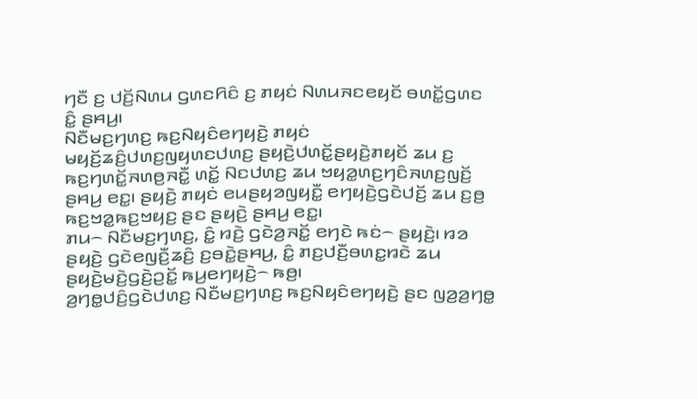ꤚꤢꤪ ꤢ꤬ ꤓꤢꤩ꤬ꤡꤛꤣ ꤞꤛꤢꤖꤢꤨ ꤢ꤬ ꤊꤟꤢꤦ ꤡꤛꤣꤏꤢꤕꤟꤢꤩ ꤋꤛꤢꤩ꤭ꤞꤛꤢ ꤢꤨ꤭ ꤔꤌꤣ꤬꤯
ꤡꤢꤪꤗꤢ꤬ꤚꤛꤢ꤬ ꤒꤢ꤬ꤡꤟꤢꤨꤕꤚꤟꤢꤧ꤬ ꤊꤟꤢꤦ ꤗꤟꤢꤩ꤬ꤘꤢꤨ꤬ꤓꤛꤢ꤬ꤜꤟꤛꤢꤓꤛꤢ꤬ ꤔꤟꤢꤧ꤬ꤓꤛꤢꤩ꤭ꤔꤟꤢꤧ꤬ꤊꤟꤢꤩ ꤘꤣ ꤢ꤬ ꤒꤢ꤬ꤚꤛꤢꤩ꤭ꤏꤛꤥ꤬ꤏꤢꤪ꤭ ꤛꤢꤩ꤭ ꤡꤢꤓꤛꤢ꤬ ꤘꤣ ꤠꤟꤤ꤭ꤛꤢ꤬ꤚꤢꤨꤏꤛꤢ꤬ꤜꤢꤩ꤬ ꤔꤌꤣ꤬ ꤕꤢ꤭꤯ ꤔꤟꤢꤧ꤬ ꤊꤟꤢꤦ ꤕꤣꤔꤟꤤꤜꤟꤢꤪ꤭ ꤕꤚꤟꤢꤧ꤬ꤞꤢꤧꤓꤢꤩ꤬ ꤘꤣ ꤢ꤬ꤥ꤬ ꤒꤢ꤬ꤠꤤ꤭ꤒꤢ꤬ꤠꤟꤢ꤬ ꤔꤢ ꤔꤟꤢꤧ꤬ ꤔꤌꤣ꤬ ꤕꤢ꤭꤯
ꤊꤣ꤮ ꤡꤢꤪꤗꤢ꤬ꤚꤛꤢ꤬, ꤢꤨ꤭ ꤙꤢꤧ꤬ ꤞꤢꤧꤤ꤬ꤏꤢꤩ꤭ ꤕꤚꤢꤧ ꤒꤢꤦ꤮ ꤔꤟꤢꤧ꤬꤯ ꤙꤤ ꤔꤟꤢꤧ꤬ ꤞꤢꤧꤕꤜꤢꤪ꤬ꤘꤢꤨ꤬ ꤢ꤬ꤋꤢꤧ꤭ꤔꤌꤣ꤬, ꤢꤨ꤭ ꤊꤢ꤬ꤓꤢꤪ꤬ꤋꤛꤢ꤭ꤙꤢꤧ ꤘꤣ ꤔꤟꤢꤧ꤬ꤗꤢꤧ꤬ꤞꤢꤧ꤬ꤑꤢꤩ꤭ ꤒꤣ꤬ꤕꤚꤟꤢꤧ꤬꤮ ꤒꤥ꤬꤯
ꤤ꤬ꤚꤥ꤭ꤓꤢꤨ꤬ꤞꤢꤧꤓꤛꤢ꤬ ꤡꤢꤪꤗꤢ꤬ꤚꤛꤢ꤬ ꤒꤢ꤬ꤡꤟꤢꤨꤕꤚꤟꤢꤧ꤬ ꤔꤢ ꤜꤤ꤬ꤤ꤬ꤚꤥ꤭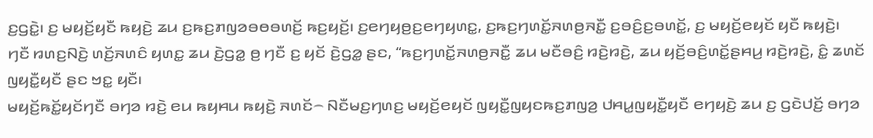ꤢ꤬ꤞꤢꤧ꤭꤯ ꤢ꤬ ꤗꤟꤢꤩ꤬ꤟꤢꤪ ꤒꤟꤢꤧ꤬ ꤘꤣ ꤢ꤬ꤒꤢ꤬ꤊꤜꤤꤋꤥꤋꤛꤢꤩ꤬ ꤒꤢ꤬ꤟꤢꤩ꤬꤯ ꤢ꤬ꤕꤚꤟꤥ꤬ꤢ꤬ꤕꤚꤟꤛꤢ꤭, ꤢ꤬ꤒꤢ꤬ꤚꤛꤢꤩ꤭ꤏꤛꤥ꤬ꤏꤢꤪ꤭ ꤢ꤬ꤋꤢꤨ꤬ꤢ꤬ꤋꤛꤢꤩ꤭, ꤢ꤬ ꤗꤟꤢꤩ꤬ꤕꤟꤢꤩ ꤟꤢꤪ ꤒꤟꤢꤧ꤬꤯
ꤚꤢꤪ ꤙꤛꤢ꤬ꤡꤢꤧ꤬ ꤛꤢꤩ꤬ꤏꤛꤢꤨ ꤟꤛꤢ꤭ ꤘꤣ ꤢꤧ꤬ꤞꤤ꤭ ꤥ꤬ ꤚꤢꤪ ꤢ꤬ ꤟꤢꤩ ꤢꤧ꤬ꤞꤤ꤭ ꤔꤢ, “ꤒꤢ꤬ꤚꤛꤢꤩ꤭ꤏꤛꤥ꤬ꤏꤢꤪ꤭ ꤘꤣ ꤗꤢꤪꤋꤢꤨ꤬ ꤙꤢꤧ꤬ꤙꤢꤧ꤬, ꤘꤣ ꤟꤢꤩ꤬ꤋꤢꤨ꤬ꤛꤢꤩ꤭ꤔꤌꤣ꤬ ꤙꤢꤧ꤬ꤙꤢꤧ꤬, ꤢꤨ꤭ ꤘꤛꤢꤩ ꤜꤟꤢꤪ꤭ꤟꤢꤪ ꤔꤢ ꤠꤢ꤭ ꤟꤢꤪ꤯
ꤗꤟꤢꤩ꤬ꤒꤢꤩ꤭ꤟꤢꤩꤚꤢꤪ ꤋꤚꤤ ꤙꤢꤧ꤬ ꤕꤣ ꤒꤟꤌꤣ ꤒꤟꤢꤧ꤬ ꤏꤛꤢꤩ꤮ ꤡꤢꤪꤗꤢ꤬ꤚꤛꤢ꤬ ꤗꤟꤢꤩ꤬ꤕꤟꤢꤩ ꤜꤟꤢꤪ꤭ꤜꤟꤢꤒꤢ꤬ꤊꤜꤤ꤬ ꤓꤌꤣ꤭ꤜꤟꤢꤪ꤭ꤟꤢꤪ ꤕꤚꤟꤢꤧ꤬ ꤘꤣ ꤢ꤬ ꤞꤢꤧꤓꤢꤩ꤬ ꤋꤚꤤ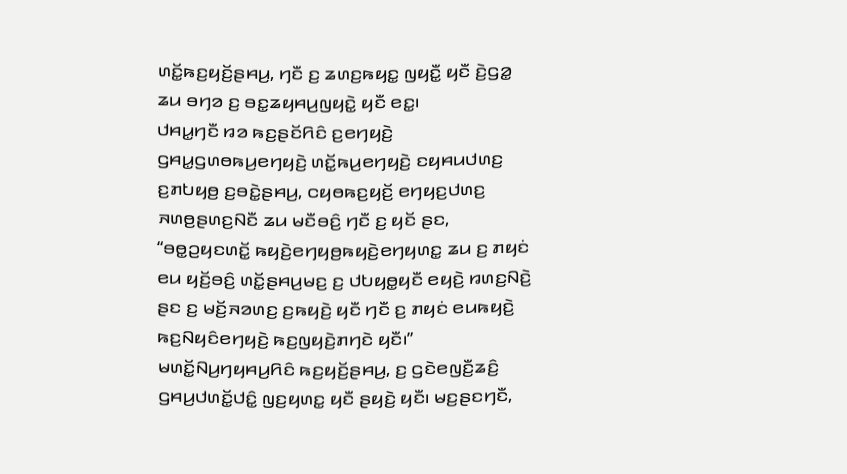ꤛꤢꤩ꤭ꤒꤢ꤬ꤟꤢꤩ꤬ꤔꤌꤣ꤬, ꤚꤢꤪ ꤢ꤬ ꤘꤛꤢ꤬ꤒꤟꤢ꤭ ꤜꤟꤢꤪ꤭ ꤟꤢꤪ ꤢꤧ꤬ꤞꤤ꤭ ꤘꤣ ꤋꤚꤤ ꤢ꤬ ꤋꤢ꤭ꤘꤟꤌꤣ꤬ꤜꤟꤢꤧ꤭ ꤟꤢꤪ ꤕꤢ꤭꤯
ꤓꤌꤣ꤭ꤚꤢꤪ ꤙꤤ ꤒꤢ꤬ꤔꤢꤩꤖꤢꤨ ꤢ꤬ꤕꤚꤟꤢꤧ꤬ ꤞꤌꤣ꤭ꤞꤛꤥꤒꤣ꤬ꤕꤚꤟꤢꤧ꤬ ꤛꤢꤩ꤭ꤒꤣ꤬ꤕꤚꤟꤢꤧ꤬ ꤢꤟꤌꤣꤓꤛꤢ꤬ ꤢ꤬ꤊꤝꤟꤥ꤬ ꤢ꤬ꤋꤢꤧ꤭ꤔꤌꤣ꤬, ꤍꤟꤥꤒꤢ꤬ꤟꤢꤩ꤬ ꤕꤚꤟꤢ꤬ꤓꤛꤢ꤬ ꤏꤛꤥ꤬ꤔꤛꤢ꤬ꤡꤢꤪ ꤘꤣ ꤗꤢꤪꤋꤢꤨ꤬ ꤚꤢꤪ ꤢ꤬ ꤟꤢꤩ ꤔꤢ, “ꤋꤥ꤭ꤑꤟꤢꤛꤢꤩ꤭ ꤒꤟꤢꤧ꤬ꤕꤚꤟꤥ꤬ꤒꤟꤢꤧ꤬ꤕꤚꤟꤛꤢ꤭ ꤘꤣ ꤢ꤬ ꤊꤟꤢꤦ ꤕꤣ ꤟꤢꤩ꤬ꤋꤢꤨ꤬ ꤛꤢꤩ꤭ꤔꤌꤣ꤬ꤗꤢ꤬ ꤢ꤬ ꤓꤝꤟꤥ꤭ꤟꤢꤪ ꤕꤟꤢꤧ꤬ ꤙꤛꤢ꤬ꤡꤢꤧ꤬ ꤔꤢ ꤢ꤬ ꤗꤢꤩ꤬ꤏꤤꤛꤢ꤬ ꤢ꤬ꤒꤟꤢꤧ꤬ ꤟꤢꤪ ꤚꤢꤪ ꤢ꤬ ꤊꤟꤢꤦ ꤕꤣꤒꤟꤢꤧ꤬ ꤒꤢ꤬ꤡꤟꤢꤨꤕꤚꤟꤢꤧ꤬ ꤒꤢ꤬ꤜꤟꤢꤧ꤬ꤊꤚꤢꤧ ꤟꤢꤪ꤯”
ꤗꤛꤢꤩ꤭ꤡꤣ꤬ꤚꤟꤌꤣ꤬ꤖꤢꤨ ꤒꤢ꤬ꤟꤢꤩ꤬ꤔꤌꤣ꤬, ꤢ꤬ ꤞꤢꤧꤕꤜꤢꤪ꤬ꤘꤢꤨ꤬ ꤞꤌꤣ꤬ꤓꤛꤢꤩ꤭ꤓꤢꤨ꤭ ꤜꤢ꤬ꤟꤛꤢ꤭ ꤟꤢꤪ ꤔꤟꤢꤧ꤬ ꤟꤢꤪ꤯ ꤗꤢ꤬ꤔꤢꤚꤢꤪ,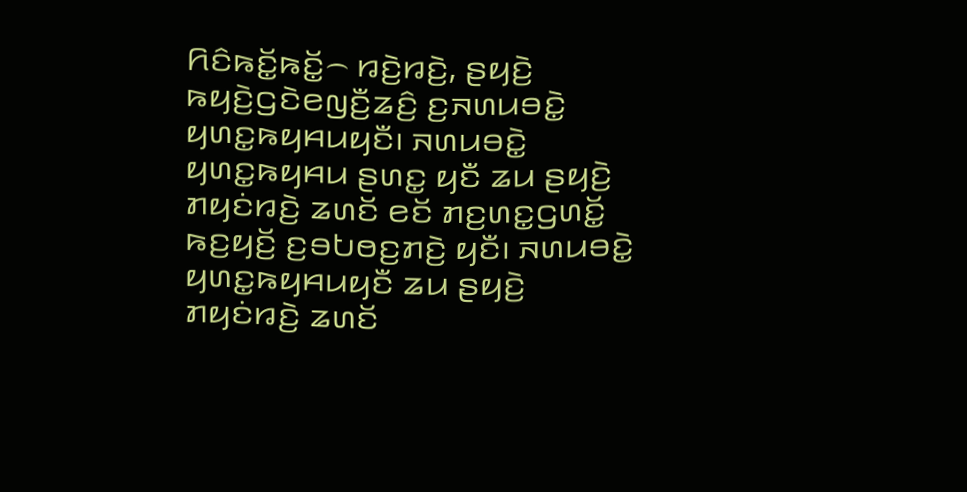ꤖꤢꤨꤒꤢꤩ꤭ꤒꤢꤩ꤭꤮ ꤙꤢꤧ꤬ꤙꤢꤧ꤬, ꤔꤟꤢꤧ꤬ ꤒꤟꤢꤧ꤬ꤞꤢꤧꤕꤜꤢꤪ꤬ꤘꤢꤨ꤬ ꤢ꤬ꤏꤛꤣꤋꤢꤧ꤭ ꤟꤛꤢ꤭ꤒꤟꤌꤣꤟꤢꤪ꤯ ꤏꤛꤣꤋꤢꤧ꤭ ꤟꤛꤢ꤭ꤒꤟꤌꤣ ꤔꤛꤢ꤭ ꤟꤢꤪ ꤘꤣ ꤔꤟꤢꤧ꤬ ꤊꤟꤢꤦꤙꤢꤧ꤬ ꤘꤛꤢꤩ ꤕꤢꤩ ꤊꤢ꤬ꤛꤢ꤭ꤞꤛꤢꤩ꤭ ꤒꤢ꤬ꤟꤢꤩ꤬ ꤢ꤬ꤋꤝꤥꤢ꤬ꤊꤢꤧ꤬ ꤟꤢꤪ꤯ ꤏꤛꤣꤋꤢꤧ꤭ ꤟꤛꤢ꤭ꤒꤟꤌꤣꤟꤢꤪ ꤘꤣ ꤔꤟꤢꤧ꤬ ꤊꤟꤢꤦꤙꤢꤧ꤬ ꤘꤛꤢꤩ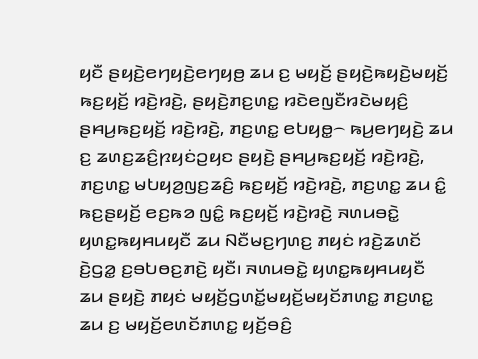ꤟꤢꤪ ꤔꤟꤢꤧ꤬ꤕꤚꤟꤢꤧ꤬ꤕꤚꤟꤥ꤬ ꤘꤣ ꤢ꤬ ꤗꤟꤢꤩ꤬ ꤔꤟꤢꤧ꤬ꤒꤟꤢꤧ꤬ꤗꤟꤢꤩ꤬ ꤒꤢ꤬ꤟꤢꤩ꤬ ꤙꤢꤧ꤬ꤙꤢꤧ꤬, ꤔꤟꤢꤧ꤬ꤊꤢ꤬ꤛꤢ꤭ ꤙꤢꤧꤕꤜꤢꤪꤙꤢꤧꤗꤟꤢꤨ꤬ ꤔꤌꤣ꤬ꤒꤢ꤬ꤟꤢꤩ꤬ ꤙꤢꤧ꤬ꤙꤢꤧ꤬, ꤊꤢ꤬ꤛꤢ꤭ ꤕꤝꤟꤥ꤭꤮ ꤒꤣ꤬ꤕꤚꤟꤢꤧ꤬ ꤘꤣ ꤢ꤬ ꤘꤛꤢ꤬ꤘꤢꤨ꤬ꤐꤟꤢꤦꤑꤟꤢ ꤔꤟꤢꤧ꤬ ꤔꤌꤣ꤬ꤒꤢ꤬ꤟꤢꤩ꤬ ꤙꤢꤧ꤬ꤙꤢꤧ꤬, ꤊꤢ꤬ꤛꤢ꤭ ꤗꤝꤟꤤ꤬ꤜꤢ꤬ꤘꤢꤨ꤬ ꤒꤢ꤬ꤟꤢꤩ꤬ ꤙꤢꤧ꤬ꤙꤢꤧ꤬, ꤊꤢ꤬ꤛꤢ꤭ ꤘꤣ ꤢꤨ꤭ ꤒꤢ꤬ꤔꤟꤢꤩ꤬ ꤕꤢ꤬ꤒꤤ ꤜꤢꤨ꤭ ꤒꤢ꤬ꤟꤢꤩ꤬ ꤙꤢꤧ꤬ꤙꤢꤧ꤬ ꤏꤛꤣꤋꤢꤧ꤭ ꤟꤛꤢ꤭ꤒꤟꤌꤣꤟꤢꤪ ꤘꤣ ꤡꤢꤪꤗꤢ꤬ꤚꤛꤢ꤬ ꤊꤟꤢꤦ ꤙꤢꤧ꤬ꤘꤛꤢꤩ ꤢꤧ꤬ꤞꤤ꤭ ꤢ꤬ꤋꤝꤥꤢ꤬ꤊꤢꤧ꤬ ꤟꤢꤪ꤯ ꤏꤛꤣꤋꤢꤧ꤭ ꤟꤛꤢ꤭ꤒꤟꤌꤣꤟꤢꤪ ꤘꤣ ꤔꤟꤢꤧ꤬ ꤊꤟꤢꤦ ꤗꤟꤢꤩ꤬ꤞꤛꤢꤩ꤭ꤗꤟꤢꤩ꤬ꤗꤟꤢꤩꤊꤛꤢ꤭ ꤊꤢ꤬ꤛꤢ꤭ ꤘꤣ ꤢ꤬ ꤗꤟꤢꤩ꤬ꤕꤛꤢꤩꤊꤛꤢ꤭ ꤟꤢꤩ꤬ꤋꤢꤨ꤬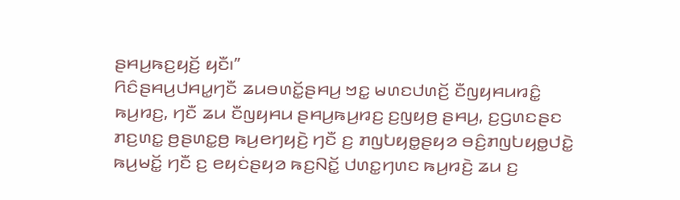ꤔꤌꤣ꤬ꤒꤢ꤬ꤟꤢꤩ꤬ ꤟꤢꤪ꤯”
ꤖꤢꤨꤔꤌꤣ꤬ꤓꤌꤣ꤭ꤚꤢꤪ ꤘꤣꤋꤛꤢꤩ꤭ꤔꤌꤣ꤬ ꤠꤢ꤭ ꤗꤛꤢꤓꤛꤢꤩ꤬ ꤢꤪꤜꤟꤌꤣꤙꤢꤨ꤭ ꤒꤣ꤬ꤙꤢ꤬, ꤚꤢꤪ ꤘꤣ ꤢꤪꤜꤟꤌꤣ ꤔꤌꤣ꤬ꤒꤣ꤬ꤙꤢ꤬ ꤢ꤬ꤜꤟꤥ꤬ ꤔꤌꤣ꤬, ꤢ꤬ꤞꤛꤢꤔꤢ ꤊꤢ꤬ꤛꤢ꤭ ꤥ꤬ꤔꤛꤢ꤭ꤥ꤬ ꤒꤣ꤬ꤕꤚꤟꤢꤧ꤬ ꤚꤢꤪ ꤢ꤬ ꤊꤜꤝꤟꤥ꤭ꤔꤟꤤ ꤋꤢꤨ꤬ꤊꤜꤝꤟꤥ꤭ꤓꤢꤧ꤭ ꤒꤣ꤬ꤗꤢꤩ꤭ ꤚꤢꤪ ꤢ꤬ ꤕꤟꤢꤦꤔꤟꤤ ꤒꤢ꤬ꤡꤢꤩ꤭ ꤓꤛꤢ꤭ꤚꤛꤢ ꤒꤣ꤬ꤙꤢꤧ꤬ ꤘꤣ ꤢ꤬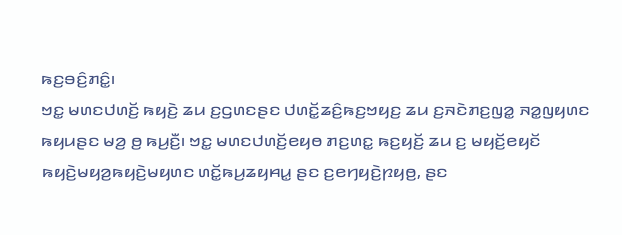ꤒꤢ꤬ꤋꤢꤨ꤬ꤊꤢꤨ꤭꤯
ꤠꤢ꤭ ꤗꤛꤢꤓꤛꤢꤩ꤬ ꤒꤟꤢꤧ꤬ ꤘꤣ ꤢ꤬ꤞꤛꤢꤔꤢ ꤓꤛꤢꤩ꤭ꤘꤢꤨ꤬ꤒꤢ꤬ꤠꤟꤢ꤬ ꤘꤣ ꤢ꤬ꤏꤢꤧꤊꤢ꤬ꤜꤤ꤭ ꤏꤤ꤭ꤜꤟꤛꤢ ꤒꤟꤣꤔꤢ ꤗꤤ꤬ ꤥ꤬ ꤒꤣ꤬ꤢꤪ꤬꤯ ꤠꤢ꤭ ꤗꤛꤢꤓꤛꤢꤩ꤬ꤕꤟꤥ ꤊꤢ꤬ꤛꤢ꤭ ꤒꤢ꤬ꤟꤢꤩ꤬ ꤘꤣ ꤢ꤬ ꤗꤟꤢꤩ꤬ꤕꤟꤢꤩ ꤒꤟꤢꤧ꤬ꤗꤟꤤ꤬ꤒꤟꤢꤧ꤬ꤗꤟꤛꤢ ꤛꤢꤩ꤭ꤒꤣ꤬ꤘꤟꤌꤣ꤭ ꤔꤢ ꤢ꤬ꤕꤚꤟꤢꤧ꤬ꤐꤟꤥ꤬, ꤔꤢ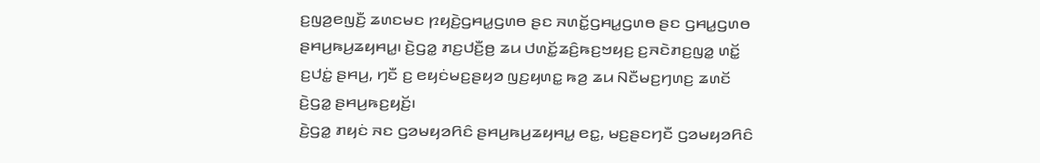ꤢ꤬ꤜꤤ꤬ꤕꤜꤢꤪ꤬ ꤘꤛꤢꤗꤢ ꤐꤟꤢꤧ꤬ꤞꤌꤣ꤭ꤞꤛꤥ ꤔꤢ ꤏꤛꤢꤩ꤭ꤞꤌꤣ꤭ꤞꤛꤥ ꤔꤢ ꤞꤌꤣ꤭ꤞꤛꤥ ꤔꤌꤣ꤬ꤒꤣ꤬ꤘꤟꤌꤣ꤭꤯ ꤢꤧ꤬ꤞꤤ꤭ ꤊꤢ꤬ꤓꤢꤪ꤬ꤥ꤬ ꤘꤣ ꤓꤛꤢꤩ꤭ꤘꤢꤨ꤬ꤒꤢ꤬ꤠꤟꤢ꤬ ꤢ꤬ꤏꤢꤧꤊꤢ꤬ꤜꤤ꤭ ꤛꤢꤩ꤭ ꤢ꤬ꤓꤢꤦ꤭ ꤔꤌꤣ꤬, ꤚꤢꤪ ꤢ꤬ ꤕꤟꤢꤦꤗꤢ꤬ꤔꤟꤤ ꤜꤢ꤬ꤟꤛꤢ꤭ ꤒꤤ꤬ ꤘꤣ ꤡꤢꤪꤗꤢ꤬ꤚꤛꤢ꤬ ꤘꤛꤢꤩ ꤢꤧ꤬ꤞꤤ꤭ ꤔꤌꤣ꤬ꤒꤢ꤬ꤟꤢꤩ꤬꤯
ꤢꤧ꤬ꤞꤤ꤭ ꤊꤟꤢꤦ ꤏꤢ ꤞꤤꤗꤟꤤꤖꤢꤨ ꤔꤌꤣ꤬ꤒꤣ꤬ꤘꤟꤌꤣ꤭ ꤕꤢ꤭, ꤗꤢ꤬ꤔꤢꤚꤢꤪ ꤞꤤꤗꤟꤤꤖꤢꤨ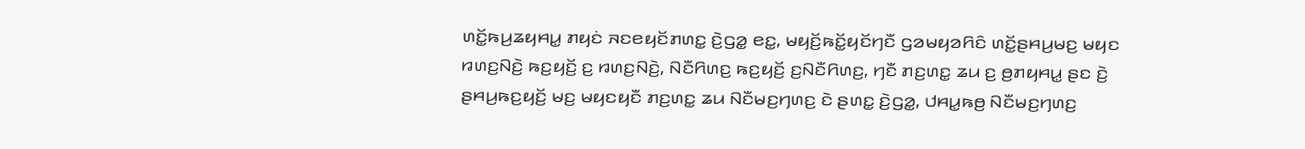ꤛꤢꤩ꤭ꤒꤣ꤬ꤘꤟꤌꤣ꤭ ꤊꤟꤢꤦ ꤏꤢꤕꤟꤢꤩꤊꤛꤢ꤭ ꤢꤧ꤬ꤞꤤ꤭ ꤕꤢ꤭, ꤗꤟꤢꤩ꤬ꤒꤢꤩ꤭ꤟꤢꤩꤚꤢꤪ ꤞꤤꤗꤟꤤꤖꤢꤨ ꤛꤢꤩ꤭ꤔꤌꤣ꤬ꤗꤢ꤬ ꤗꤟꤢ ꤙꤛꤢ꤬ꤡꤢꤧ꤬ ꤒꤢ꤬ꤟꤢꤩ꤬ ꤢ꤬ ꤙꤛꤢ꤬ꤡꤢꤧ꤬, ꤡꤢꤪꤖꤛꤢ꤬ ꤒꤢ꤬ꤟꤢꤩ꤬ ꤢ꤬ꤡꤢꤪꤖꤛꤢ꤬, ꤚꤢꤪ ꤊꤢ꤬ꤛꤢ꤭ ꤘꤣ ꤢ꤬ ꤥ꤬ꤊꤟꤌꤣ꤭ ꤔꤢ ꤢꤧ꤬ ꤔꤌꤣ꤬ꤒꤢ꤬ꤟꤢꤩ꤬ ꤗꤢ꤬ ꤗꤟꤢꤟꤢꤪ ꤊꤢ꤬ꤛꤢ꤭ ꤘꤣ ꤡꤢꤪꤗꤢ꤬ꤚꤛꤢ꤬ ꤢꤧ ꤔꤛꤢ꤭ ꤢꤧ꤬ꤞꤤ꤭, ꤓꤌꤣ꤭ꤒꤥ꤬ ꤡꤢꤪꤗꤢ꤬ꤚꤛꤢ꤬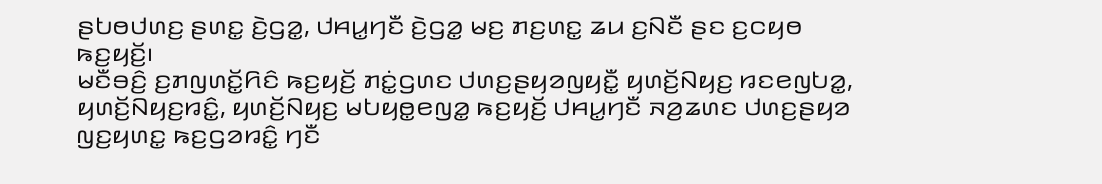ꤔꤝꤥꤓꤛꤢ꤬ ꤔꤛꤢ꤭ ꤢꤧ꤬ꤞꤤ꤭, ꤓꤌꤣ꤭ꤚꤢꤪ ꤢꤧ꤬ꤞꤤ꤭ ꤗꤢ꤬ ꤊꤢ꤬ꤛꤢ꤭ ꤘꤣ ꤢ꤬ꤡꤢꤪ ꤔꤢ ꤢ꤬ꤍꤟꤥ ꤒꤢ꤬ꤟꤢꤩ꤬꤯
ꤗꤢꤪꤋꤢꤨ꤬ ꤢ꤬ꤊꤜꤛꤢꤩ꤭ꤖꤢꤨ ꤒꤢ꤬ꤟꤢꤩ꤬ ꤊꤢꤦ꤭ꤞꤛꤢ ꤓꤛꤢ꤬ꤔꤟꤤꤜꤟꤢꤪ꤭ ꤟꤛꤢꤩ꤬ꤡꤟꤢ꤬ ꤙꤢꤕꤜꤝꤤ꤭, ꤟꤛꤢꤩ꤬ꤡꤟꤢ꤬ꤙꤢꤨ꤭, ꤟꤛꤢꤩ꤬ꤡꤟꤢ꤬ ꤗꤝꤟꤥ꤭ꤕꤜꤤ꤭ ꤒꤢ꤬ꤟꤢꤩ꤬ ꤓꤌꤣ꤭ꤚꤢꤪ ꤏꤤ꤬ꤘꤛꤢ ꤓꤛꤢ꤬ꤔꤟꤤ ꤜꤢ꤬ꤟꤛꤢ꤭ ꤒꤢ꤬ꤞꤤꤙꤢꤨ꤭ ꤚꤢꤪ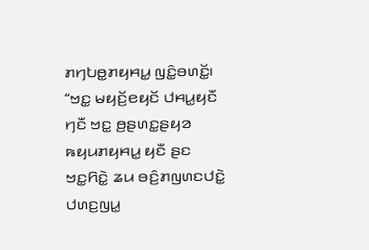ꤊꤚꤝꤥ꤭ꤊꤟꤌꤣ꤭ ꤜꤢꤨ꤭ꤋꤛꤢꤩ꤭꤯
“ꤠꤢ꤭ ꤗꤟꤢꤩ꤬ꤕꤟꤢꤩ ꤓꤌꤣ꤭ꤟꤢꤪ ꤚꤢꤪ ꤠꤢ꤭ ꤥ꤬ꤔꤛꤢ꤭ꤔꤟꤤ ꤒꤟꤣꤊꤟꤌꤣ꤭ ꤟꤢꤪ ꤔꤢ ꤠꤢ꤭ꤖꤢꤧ꤭ ꤘꤣ ꤋꤢꤨ꤬ꤊꤜꤛꤢꤓꤢꤧ꤭ ꤓꤛꤢ꤬ꤜꤣ꤭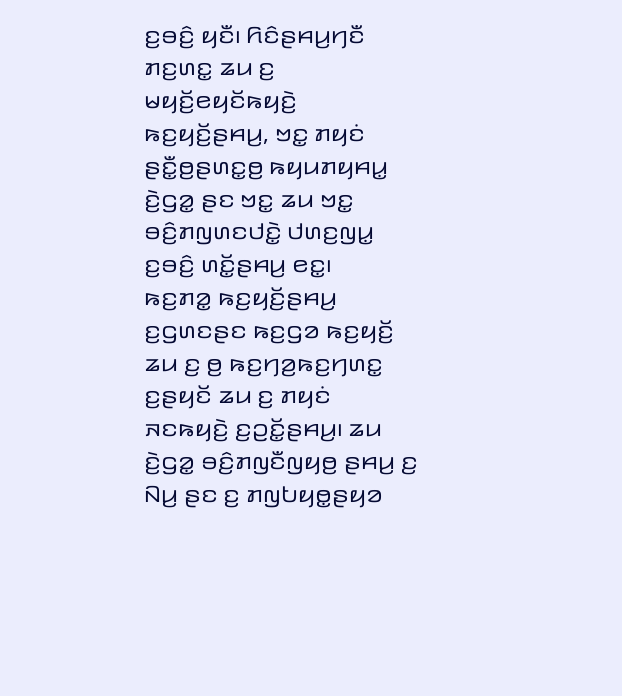ꤢ꤬ꤋꤢꤨ꤬ ꤟꤢꤪ꤯ ꤖꤢꤨꤔꤌꤣ꤬ꤚꤢꤪ ꤊꤢ꤬ꤛꤢ꤭ ꤘꤣ ꤢ꤬ ꤗꤟꤢꤩ꤬ꤕꤟꤢꤩꤒꤟꤢꤧ꤬ ꤒꤢ꤬ꤟꤢꤩ꤬ꤔꤌꤣ꤬, ꤠꤢ꤭ ꤊꤟꤢꤦ ꤔꤢꤪ꤭ꤥ꤬ꤔꤛꤢ꤭ꤥ꤬ ꤒꤟꤣꤊꤟꤌꤣ꤭ ꤢꤧ꤬ꤞꤤ꤭ ꤔꤢ ꤠꤢ꤭ ꤘꤣ ꤠꤢ꤭ ꤋꤢꤨ꤬ꤊꤜꤛꤢꤓꤢꤧ꤭ ꤓꤛꤢ꤬ꤜꤣ꤭ ꤢ꤬ꤋꤢꤨ꤬ ꤛꤢꤩ꤭ꤔꤌꤣ꤬ ꤕꤢ꤭꤯
ꤒꤢ꤬ꤊꤤ꤭ ꤒꤢ꤬ꤟꤢꤩ꤬ꤔꤌꤣ꤬ ꤢ꤬ꤞꤛꤢꤔꤢ ꤒꤢ꤬ꤞꤤ ꤒꤢ꤬ꤟꤢꤩ꤬ ꤘꤣ ꤢ꤬ ꤥ꤬ ꤒꤢ꤬ꤚꤤ꤬ꤒꤢ꤬ꤚꤛꤢ꤭ ꤢ꤬ꤔꤟꤢꤩ ꤘꤣ ꤢ꤬ ꤊꤟꤢꤦ ꤏꤢꤒꤟꤢꤧ꤬ ꤢ꤬ꤑꤢꤩ꤭ꤔꤌꤣ꤬꤯ ꤘꤣ ꤢꤧ꤬ꤞꤤ꤭ ꤋꤢꤨ꤬ꤊꤜꤢꤪꤜꤟꤥ꤬ ꤔꤌꤣ꤬ ꤢ꤬ ꤡꤣ꤬ ꤔꤢ ꤢ꤬ ꤊꤜꤝꤟꤥ꤭ꤔꤟꤤ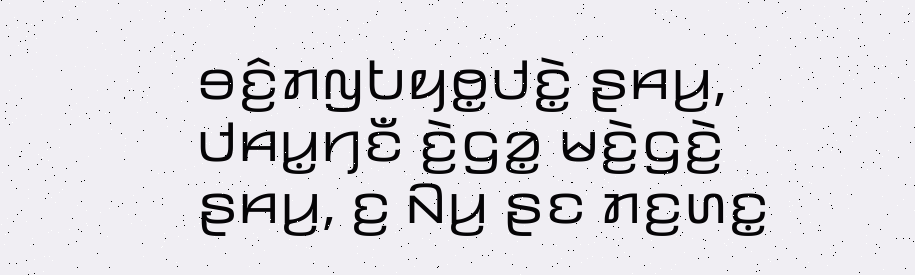ꤋꤢꤨ꤬ꤊꤜꤝꤟꤥ꤭ꤓꤢꤧ꤭ ꤔꤌꤣ꤬, ꤓꤌꤣ꤭ꤚꤢꤪ ꤢꤧ꤬ꤞꤤ꤭ ꤗꤢꤧ꤬ꤞꤢꤧ꤬ ꤔꤌꤣ꤬, ꤢ꤬ ꤡꤣ꤬ ꤔꤢ ꤊꤢ꤬ꤛꤢ꤭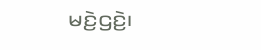ꤗꤢꤧ꤬ꤞꤢꤧ꤬꤯